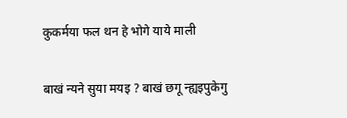कुकर्मया फल थन हे भोगे याये माली

बाखं न्यने सुया मयइ ? बाखं छगू न्ह्यइपुकेगु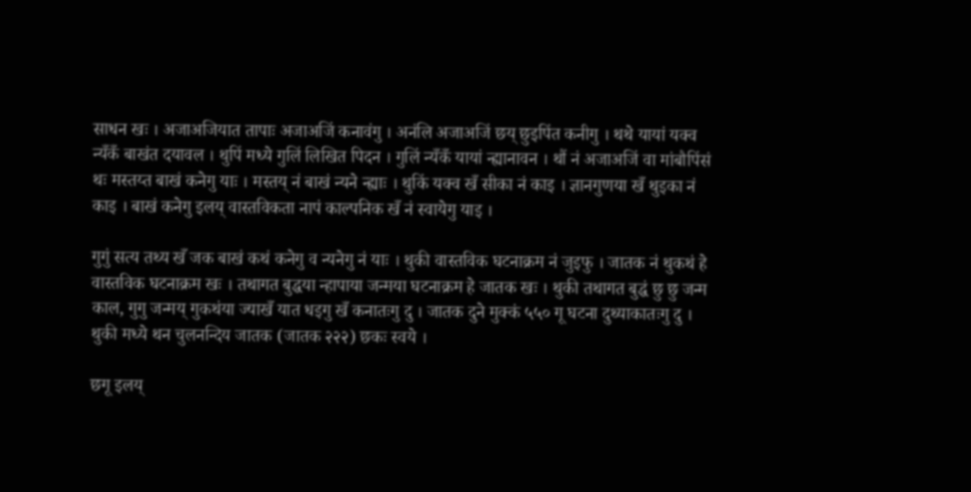साधन खः । अजाअजियात तापाः अजाअजिं कनावंगु । अनंलि अजाअजिं छय् छुइपिंत कनीगु । थथे यायां यक्व न्यँकँ बाखंत दयावल । थुपिं मध्ये गुलिं लिखित पिदन । गुलिं न्यँकँ यायां न्ह्यानावन । थौं नं अजाअजिं वा मांबौपिंसं थः मस्तय्त बाखं कनेगु याः । मस्तय् नं बाखं न्यने न्ह्याः । थुकिं यक्व खँ सीका नं काइ । ज्ञानगुणया खँ थुइका नं काइ । बाखं कनेगु इलय् वास्तविकता नापं काल्पनिक खँ नं स्वायेगु याइ ।

गुगुं सत्य तथ्य खँ जक बाखं कथं कनेगु व न्यनेगु नं याः । थुकी वास्तविक घटनाक्रम नं जुइफु । जातक नं थुकथं हे वास्तविक घटनाक्रम खः । तथागत बुद्धया न्हापाया जन्मया घटनाक्रम हे जातक खः । थुकी तथागत बुद्धं छु छु जन्म काल, गुगु जन्मय् गुकथंया ज्याखँ यात धइगु खँ कनातःगु दु । जातक दुने मुक्कं ५५० गू घटना दुथ्याकातःगु दु । थुकी मध्ये थन चुलनन्दिय जातक (जातक २२२) छकः स्वये ।

छगू इलय्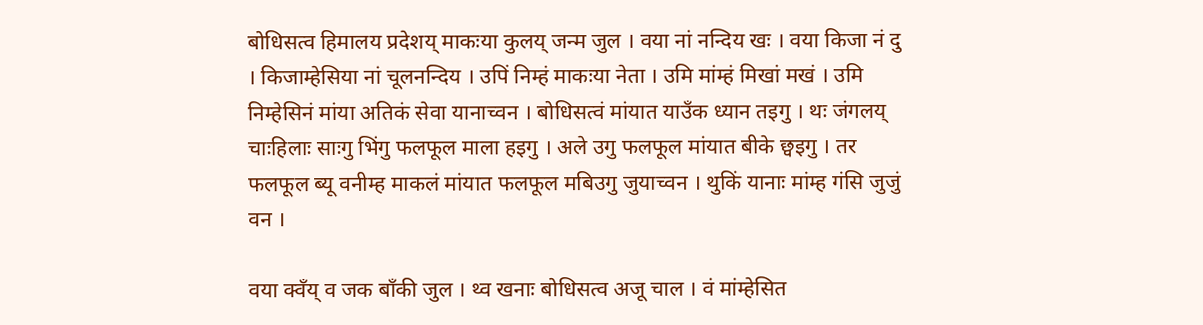बोधिसत्व हिमालय प्रदेशय् माकःया कुलय् जन्म जुल । वया नां नन्दिय खः । वया किजा नं दु । किजाम्हेसिया नां चूलनन्दिय । उपिं निम्हं माकःया नेता । उमि मांम्हं मिखां मखं । उमि निम्हेसिनं मांया अतिकं सेवा यानाच्वन । बोधिसत्वं मांयात याउँक ध्यान तइगु । थः जंगलय् चाःहिलाः साःगु भिंगु फलफूल माला हइगु । अले उगु फलफूल मांयात बीके छ्वइगु । तर फलफूल ब्यू वनीम्ह माकलं मांयात फलफूल मबिउगु जुयाच्वन । थुकिं यानाः मांम्ह गंसि जुजुं वन ।

वया क्वँय् व जक बाँकी जुल । थ्व खनाः बोधिसत्व अजू चाल । वं मांम्हेसित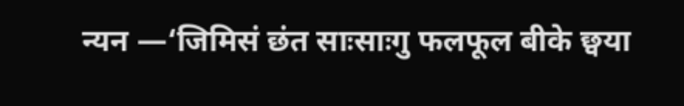न्यन —‘जिमिसं छंत साःसाःगु फलफूल बीके छ्वया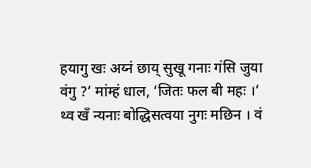हयागु खः अय्नं छाय् सुखू गनाः गंसि जुया वंगु ?’ मांम्हं धाल, ‘जितः फल बी महः ।’ थ्व खँ न्यनाः बोद्धिसत्वया नुगः मछिन । वं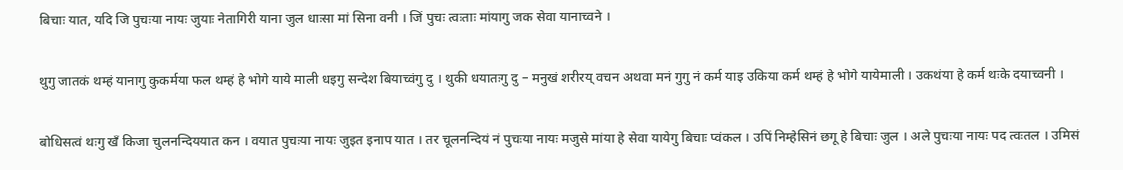बिचाः यात, यदि जि पुचःया नायः जुयाः नेतागिरी याना जुल धाःसा मां सिना वनी । जिं पुचः त्वःताः मांयागु जक सेवा यानाच्वने ।

थुगु जातकं थम्हं यानागु कुकर्मया फल थम्हं हे भोगे याये माली धइगु सन्देश बियाच्वंगु दु । थुकी धयातःगु दु – मनुखं शरीरय् वचन अथवा मनं गुगु नं कर्म याइ उकिया कर्म थम्हं हे भोगे यायेमाली । उकथंया हे कर्म थःके दयाच्वनी ।

बोधिसत्वं थःगु खँ किजा चुलनन्दिययात कन । वयात पुचःया नायः जुइत इनाप यात । तर चूलनन्दियं नं पुचःया नायः मजुसे मांया हे सेवा यायेगु बिचाः प्वंकल । उपिं निम्हेसिनं छगू हे बिचाः जुल । अले पुचःया नायः पद त्वःतल । उमिसं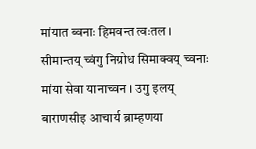मांयात ब्वनाः हिमवन्त त्वःतल । सीमान्तय् च्वंगु निग्रोध सिमाक्वय् च्वनाः मांया सेवा यानाच्वन । उगु इलय् बाराणसीइ आचार्य ब्राम्हणया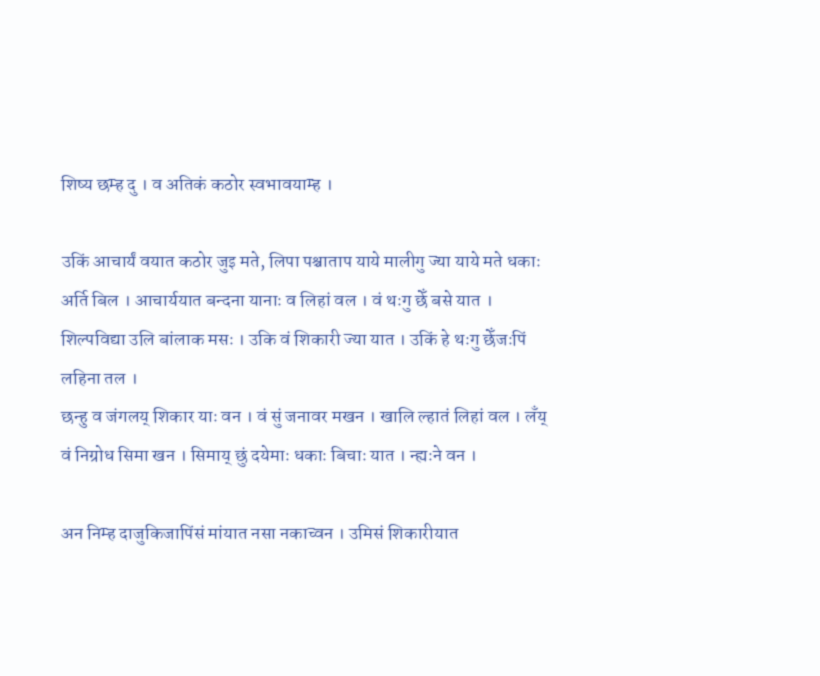शिष्य छम्ह दु । व अतिकं कठोर स्वभावयाम्ह ।

उकिं आचार्यं वयात कठोर जुइ मते, लिपा पश्चाताप याये मालीगु ज्या याये मते धकाः अर्ति बिल । आचार्ययात बन्दना यानाः व लिहां वल । वं थःगु छेँ बसे यात । शिल्पविद्या उलि बांलाक मसः । उकि वं शिकारी ज्या यात । उकिं हे थःगु छेँजःपिं लहिना तल ।
छन्हु व जंगलय् शिकार याः वन । वं सुं जनावर मखन । खालि ल्हातं लिहां वल । लँय् वं निग्रोध सिमा खन । सिमाय् छुं दयेमाः धकाः बिचाः यात । न्ह्यःने वन ।

अन निम्ह दाजुकिजापिंसं मांयात नसा नकाच्वन । उमिसं शिकारीयात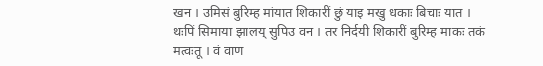खन । उमिसं बुरिम्ह मांयात शिकारीं छुं याइ मखु धकाः बिचाः यात । थःपिं सिमाया झालय् सुपिउ वन । तर निर्दयी शिकारीं बुरिम्ह माकः तकं मत्वःतू । वं वाण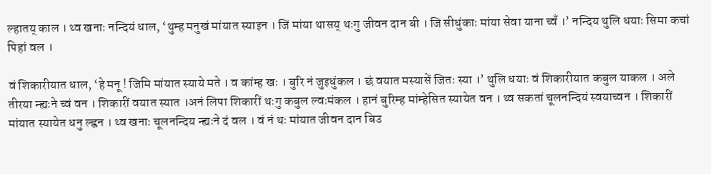ल्हातय् काल । थ्व खनाः नन्दियं धाल, ‘थुम्ह मनुखं मांयात स्याइन । जिं मांया थासय् थःगु जीवन दान बी । जि सीधुंकाः मांया सेवा याना च्वँ ।’ नन्दिय थुलि धयाः सिमा कचां पिहां वल ।

वं शिकारीयात धाल, ‘हे मनू ! जिमि मांयात स्याये मते । व कांम्ह खः । बुरि नं जुइधुंकल । छं वयात मस्यासें जितः स्या ।’ थुलि धयाः वं शिकारीयात कबुल याकल । अले तीरया न्ह्यःने च्वं वन । शिकारीं वयात स्यात ।अनं लिपा शिकारीं थःगु कबुल ल्वःमंकल । हानं बुरिम्ह मांम्हेसित स्यायेत वन । थ्व सकतां चूलनन्दियं स्वयाच्वन । शिकारीं मांयात स्यायेत धनु ल्ह्वन । थ्व खनाः चूलनन्दिय न्ह्यःने दं वल । वं नं थः मांयात जीवन दान बिउ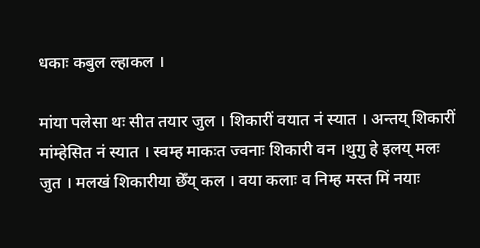धकाः कबुल ल्हाकल ।

मांया पलेसा थः सीत तयार जुल । शिकारीं वयात नं स्यात । अन्तय् शिकारीं मांम्हेसित नं स्यात । स्वम्ह माकःत ज्वनाः शिकारी वन ।थुगु हे इलय् मलः जुत । मलखं शिकारीया छेँय् कल । वया कलाः व निम्ह मस्त मिं नयाः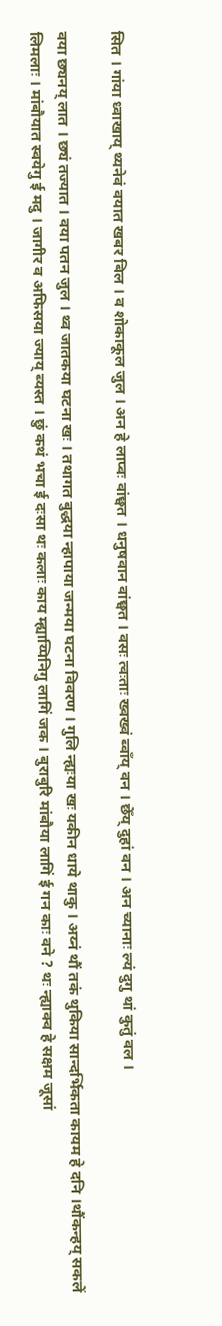सित । गांया ध्वाखाय् थ्यनेवं वयात खबर बिल । व शोकाकूल जुल । अन हे लाप्वः वांछ्वत । धनुषवान वांछ्वत । वसः त्वःताः ख्वख्वं ब्वाँय् वन । छेँय् दुहां वन । अन च्यानाः ल्यं दुगु थां कुतुं वल ।

वया छ्यनय् लात । छ्यं तज्यात । वया पतन जुल । थ्व जातकया घटना खः । तथागत बुद्धया न्हापाया जन्मया घटना विवरण । गुलि न्ह्यःया खः यकीन धाये थाकु । अय्नं थौं तकं थुकिया सान्दर्भिकता कायम हे दनि ।थौंकन्हय् सकलें लिमलाः । मांबौयात स्वयेगु ई मदु । जागीर व अफिसया ज्याय् ब्यस्त । छुं कथं भचा ई दःसा थः कलाः काय म्ह्याय्पिनिगु लागिं जक । बुराबुरि मांबौया लागिं ई गन काः वने ? थः न्ह्याक्व हे सक्षम जूसां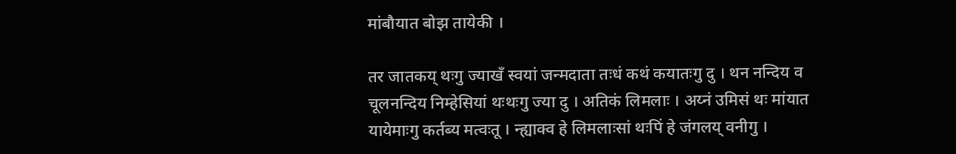मांबौयात बोझ तायेकी ।

तर जातकय् थःगु ज्याखँ स्वयां जन्मदाता तःधं कथं कयातःगु दु । थन नन्दिय व चूलनन्दिय निम्हेसियां थःथःगु ज्या दु । अतिकं लिमलाः । अय्नं उमिसं थः मांयात यायेमाःगु कर्तब्य मत्वःतू । न्ह्याक्व हे लिमलाःसां थःपिं हे जंगलय् वनीगु ।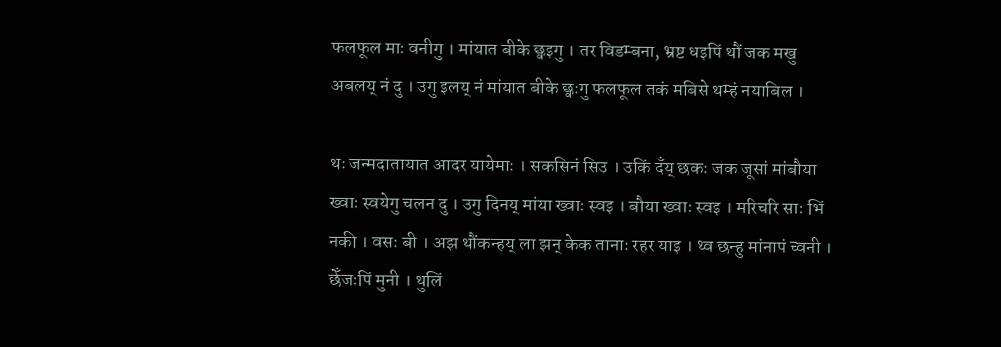फलफूल माः वनीगु । मांयात बीके छ्वइगु । तर विडम्बना, भ्रष्ट धइपिं थौं जक मखु अबलय् नं दु । उगु इलय् नं मांयात बीके छ्वःगु फलफूल तकं मबिसे थम्हं नयाबिल ।

थः जन्मदातायात आदर यायेमाः । सकसिनं सिउ । उकिं दँय् छकः जक जूसां मांबौया ख्वाः स्वयेगु चलन दु । उगु दिनय् मांया ख्वाः स्वइ । बौया ख्वाः स्वइ । मरिचरि साः भिं नकी । वसः बी । अझ थौंकन्हय् ला झन् केक तानाः रहर याइ । थ्व छन्हु मांनापं च्वनी । छेँजःपिं मुनी । थुलिं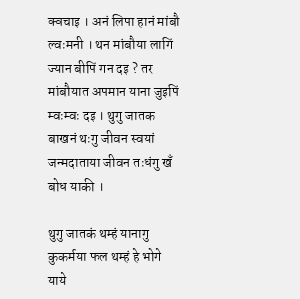क्वचाइ । अनं लिपा हानं मांबौ ल्वःमनी । थन मांबौया लागिं ज्यान बीपिं गन दइ ? तर मांबौयात अपमान याना जुइपिं म्वःम्वः दइ । थुगु जातक बाखनं थःगु जीवन स्वयां जन्मदाताया जीवन तःधंगु खँ बोध याकी ।

थुगु जातकं थम्हं यानागु कुकर्मया फल थम्हं हे भोगे याये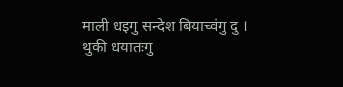माली धइगु सन्देश बियाच्वंगु दु । थुकी धयातःगु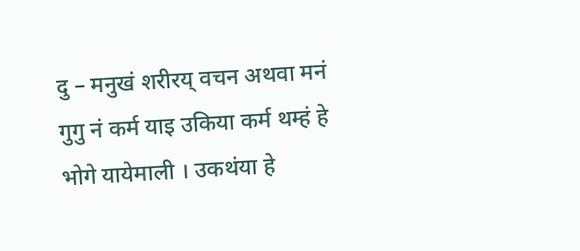दु – मनुखं शरीरय् वचन अथवा मनं गुगु नं कर्म याइ उकिया कर्म थम्हं हे भोगे यायेमाली । उकथंया हे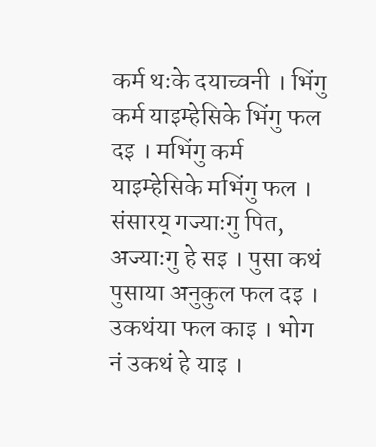कर्म थःके दयाच्वनी । भिंगु कर्म याइम्हेसिके भिंगु फल दइ । मभिंगु कर्म याइम्हेसिके मभिंगु फल । संसारय् गज्याःगु पित, अज्याःगु हे सइ । पुसा कथं पुसाया अनुकुल फल दइ । उकथंया फल काइ । भोग नं उकथं हे याइ ।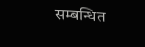सम्बन्धित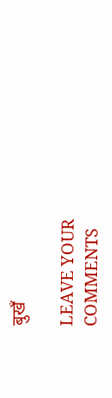बुखँ

LEAVE YOUR COMMENTS